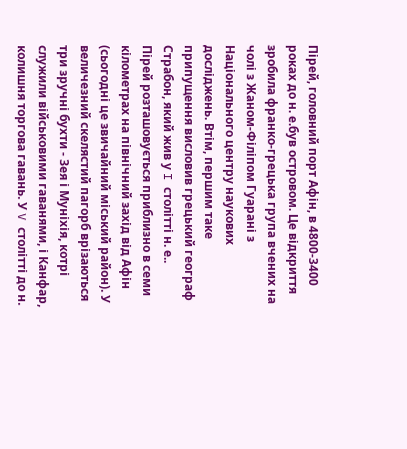Пірей, головний порт Афін, в 4800-3400 роках до н. е.був островом. Це відкриття зробила франко-грецька група вчених на чолі з Жаном-Філіпом Гуарані з Національного центру наукових досліджень. Втім, першим таке припущення висловив грецький географ Страбон, який жив у I столітті н. е..
Пірей розташовується приблизно в семи кілометрах на північний захід від Афін (сьогодні це звичайний міський район). У величезний скелястий пагорб врізаються три зручні бухти - Зея і Муніхія, котрі служили військовими гаванями, і Канфар, колишня торгова гавань. У V столітті до н.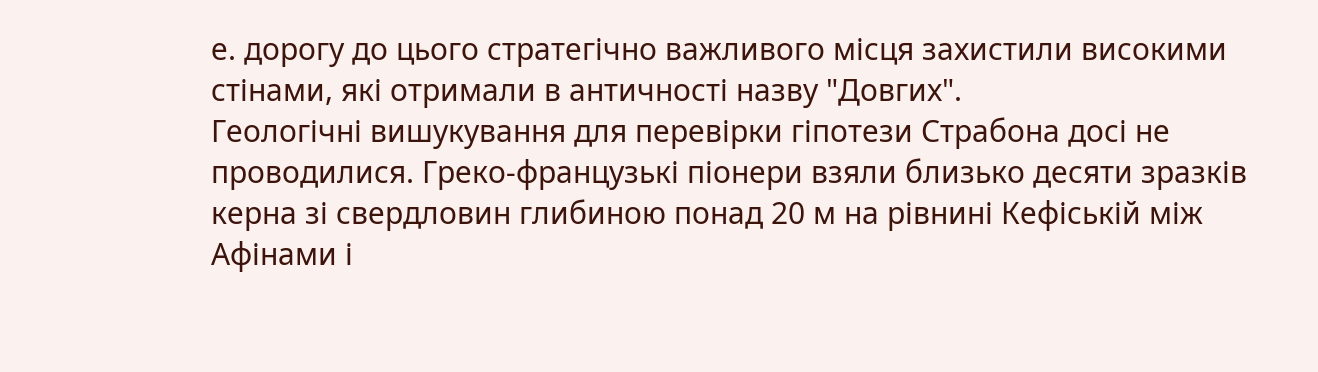е. дорогу до цього стратегічно важливого місця захистили високими стінами, які отримали в античності назву "Довгих".
Геологічні вишукування для перевірки гіпотези Страбона досі не проводилися. Греко-французькі піонери взяли близько десяти зразків керна зі свердловин глибиною понад 20 м на рівнині Кефіській між Афінами і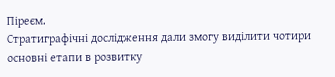Піреєм.
Стратиграфічні дослідження дали змогу виділити чотири основні етапи в розвитку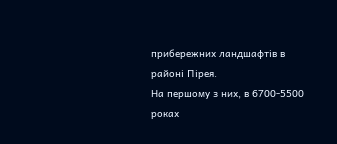прибережних ландшафтів в районі Пірея.
На першому з них, в 6700-5500 роках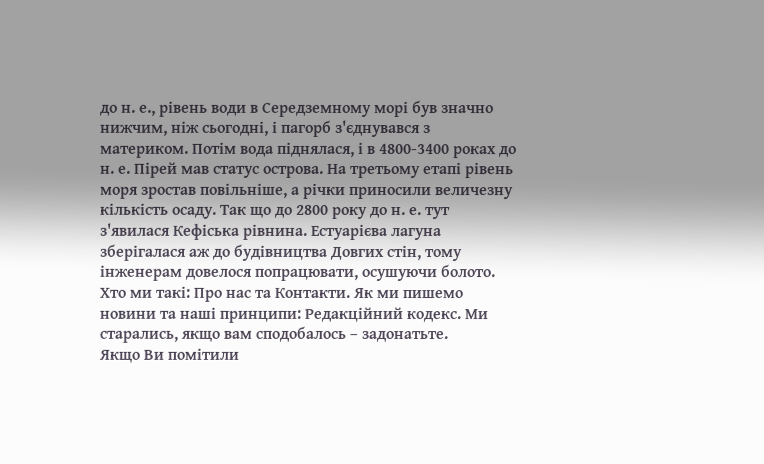до н. е., рівень води в Середземному морі був значно нижчим, ніж сьогодні, і пагорб з'єднувався з материком. Потім вода піднялася, і в 4800-3400 роках до н. е. Пірей мав статус острова. На третьому етапі рівень моря зростав повільніше, а річки приносили величезну кількість осаду. Так що до 2800 року до н. е. тут з'явилася Кефіська рівнина. Естуарієва лагуна зберігалася аж до будівництва Довгих стін, тому інженерам довелося попрацювати, осушуючи болото.
Хто ми такі: Про нас та Контакти. Як ми пишемо новини та наші принципи: Редакційний кодекс. Ми старались, якщо вам сподобалось – задонатьте.
Якщо Ви помітили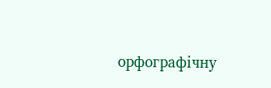орфографічну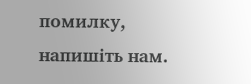помилку, напишіть нам.